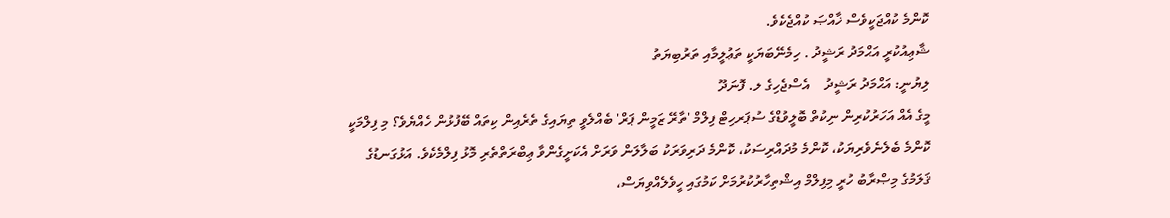ކޮންމެ ކުއްޖަކީވެސް ޚާއްޞަ ކުއްޖެކެވެ.
ޝާޢިއުކުރީ އަޙްމަދު ރަޝީދު . ހިމެނޭބަޔަކީ ތަޢުލީމާއި ތަރުބިޔަތު
ލިޔުނީ: އަޙްމަދު ރަޝީދު    އެސްޖެހިގެ ލ. ފޮނަދޫ
މީގެ އެއް އަހަރުކުރިން ނިކުތް ބޮލީވުޑްގެ ސުޕަރހިޓް ފިލްމް 'ތާރޭ ޒަމީން ޕަރް' ބެއްލެވީ ތިޔައިގެ ތެރެއިން ކިތައް ބޭފުޅުން ހެއްޔެވެ؟ މި ފިލްމަކީ ކޮންމެ ބެލެނެވެރިޔަކު، ކޮންމެ މުދައްރިސަކު، ކޮންމެ ދަރިވަރަކު ބަލާލަން ވަރަށް އެކަށީގެންވާ ޢިބްރަތްތެރި މޮޅު ފިލްމެކެވެ. އަޅުގަނޑުގެ ޤަލަމުގެ މިޞްރާބު ހުރީ މިފިލްމް އިޝްތިހާރުކުރުމަށް ކަމުގައި ހީވެލެއްވިޔަސް،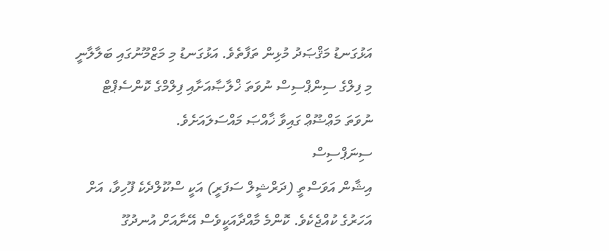އަޅުގަނޑު މަޤްޞަދު މުޅިން ތަފާތެވެ. އަޅުގަނޑު މި މަޒްމޫނުގައި ބަލާލާނީ މި ފިލްގެ ސިންޕްސިސް ނުވަތަ ޚްލާޞާއަށާއި ފިލްމްގެ ކޮންސެޕްޓް ނުވަތަ މަޢްޟޫޢް ގައިވާ ޚާއްޞަ މައްސަލައަށެވެ.
ސިނަޕްސިސް
އިޝާން އަވަސްތީ (ދަރްޝީލް ސަފަރީ) އަކީ ސްކޫލްދެކެ ފޫހިވާ، އަށް އަހަރުގެ ކުއްޖެކެވެ. ކޮންމެ މާއްދާއަކީވެސް އޭނާއަށް އުނދުގޫ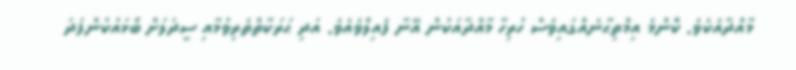މާއްދާއެކެވެ. ކޮންމެ އިމްތިޙާނެއްގައިވެސް ހުރިހާ މާއްދާއަކުން އޭނާ ފެއިލްވެއެވެ. އަދި ޙަރަކާތްތެރިވުމާއި ސީދަލަށް ބޯޅައުކުންފަދަ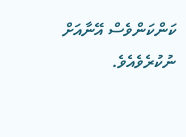ކަންކަންވެސް އޭނާއަށް ނުކުރެވެއެވެ.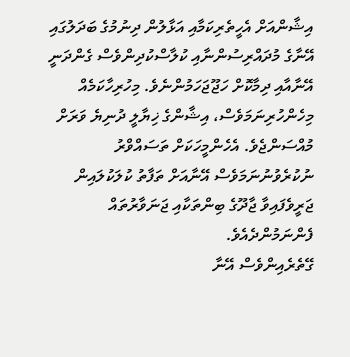އިޝާންއަށް އެހީތެރިކަމާއި އަޅާލުން ދިނުމުގެ ބަދަލުގައި އޭނާގެ މުދައްރިސުންނާއި ކުލާސްކުދިންވެސް ގެންދަނީ އޭނާއާއި ދިމާކޮށް ހަޖޫޖަހަމުންނެވެ. މިހުރިހާކަމެއް މިހެންހުރިނަމަވެސް، އިޝާންގެ ޚިޔާލީ ދުނިޔެ ވަރަށް މުއްސަންޖެވެ. އެހެންމީހަކަށް ތަސައްވްރު ނުކުރެވުނުނަމަވެސް އޭނާއަށް ތަފާތު ކުލަކުލައިން ޖަރީވެފައިވާ ޖާދޫގެ ބިންތަކާއި ޖަނަވާރުތައް ފެންނަމުންދެއެވެ.
ގޭތެރެއިންވެސް އޭނާ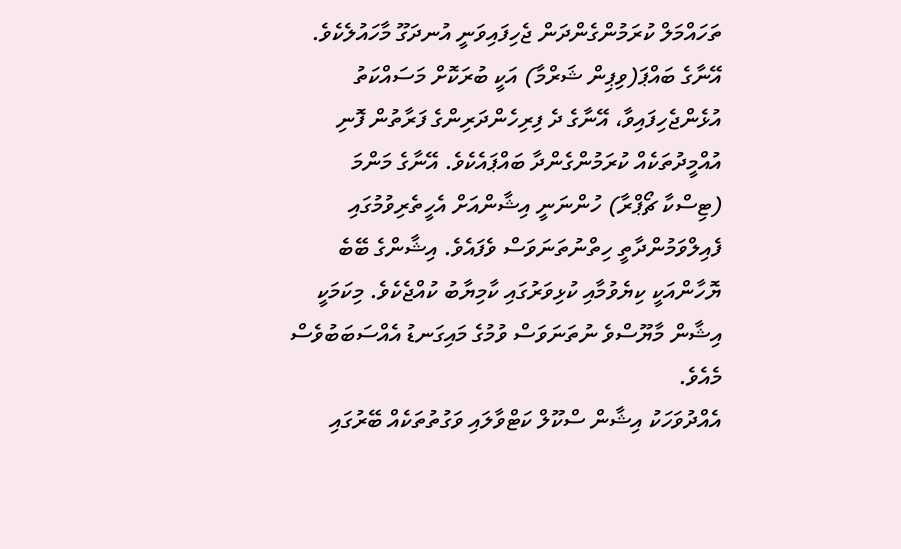ތަހައްމަލް ކުރަމުންގެންދަން ޖެހިފައިވަނީ އުނދަގޫ މާހައުލެކެވެ. އޭނާގެ ބައްޕަ(ވިޕިން ޝަރްމާ) އަކީ ބުރަކޮށް މަސައްކަތު އުޅެންޖެހިފައިވާ، އޭނާގެ ދެ ފިރިހެންދަރިންގެ ފަރާތުން ފޮނި އުއްމީދުތަކެއް ކުރަމުންގެންދާ ބައްޕައެކެވެ. އޭނާގެ މަންމަ (ޓިސްކާ ޗޯޕްރާ) ހުންނަނީ އިޝާންއަށް އެހީތެރިވުމުގައި ފެއިލްވަމުންދާތީ ހިތްނުތަނަވަސް ވެފައެވެ. އިޝާންގެ ބޭބެ ޔޮހާންއަކީ ކިޔެވުމާއި ކުޅިވަރުގައި ކާމިޔާބު ކުއްޖެކެވެ. މިކަމަކީ އިޝާން މާޔޫސްވެ ނުތަނަވަސް ވުމުގެ މައިގަނޑު އެއްސަބަބުވެސް މެއެވެ.
އެއްދުވަހަކު އިޝާން ސްކޫލް ކަޓްވާލައި ވަގުތުތަކެއް ބޭރުގައި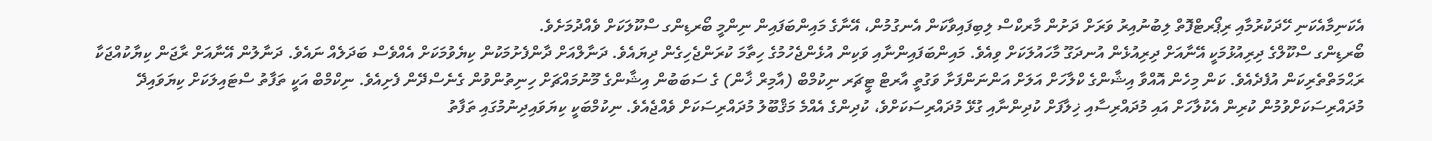އެކަނިމާއެކަނި ހޭދަކުރުމާއި ރިޕޯރޓްފޮތް ލިބުނުއިރު ވަރަށް ދަށުން މާރކްސް ލިބިފައިވާކަން އެނގުމުން، އޭނާގެ މައިންބަފައިން ނިންމީ ބޯރޑިންގ ސްކޫލަކަށް ވެއްދުމަށެވެ.
ބޯރޑިންގ ސްކޫލްގެ ދިރިއުޅުމަކީ އޭނާއަށް ދިރިއުޅެން އުނދަގޫ މާހައުލަކަށް ވިއެވެ. މައިންބަފައިންނާއި ވަކިން އުޅެންޖެހުމުގެ ހިތާމަ ކުރަންޖެހިގެން ދިޔައެވެ. ދަނާލްއަށް ދާންފެށުމަކުން ކިޔެވުމަކަށް އެއްވެސް ބަދަލެއް ނައެވެ. ދަނާލުން އޭނާއަށް ރާޖަން ކިޔާކުއްޖަކާ ރަޙްމަތްތެރިކަން އުފެދެއެވެ. ކަން މިހެން އޮއްވާ އިޝާންގެ ކްލާހަށް އަލަށް އަންނަންފަށާ ވަގުތީ އާރޓް ޓީޗަރ ނިކުމްބް (އާމިރް ޚާން) ގެ ސަބަބުން އިޝާންގެ މޫނުމައްޗަށް ހިނިތުންވުން ގެނެސްދޭން ފެށިއެވެ. ނިކްމްބް އަކީ ތަފާތު ސްޓައިލަކަށް ކިޔަވައިދޭ މުދައްރިސަކަށްވުމުން ކުރިން އެކުލާހަށް އައި މުދައްރިސާއި ޚިލާފަށް ކުދިންނާއި ގުޅޭ މުދައްރިސަކަށްވެ، ކުދިންގެ އެއްމެ މަޤްބޫލު މުދައްރިސަކަށް ވެއްޖެއެވެ. ނިކުމްބަކީ ކިޔަވައިދިނުމުގައި ތަފާތު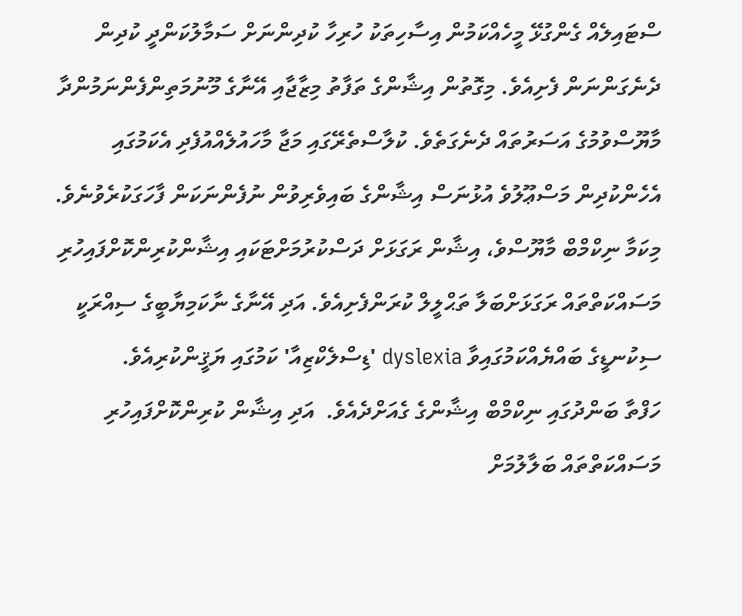ސްޓައިލެއް ގެންގުޅޭ މީހެއްކަމުން އިސާހިތަކު ހުރިހާ ކުދިންނަށް ސަމާލުކަންދީ ކުދިން ދެނެގަންނަން ފެށިއެވެ. މިގޮތުން އިޝާންގެ ތަފާތު މިޒާޖާއި އޭނާގެ މޫނުމަތިންފެންނަމުންދާ މާޔޫސްވުމުގެ އަސަރުތައް ދެނެގަތެވެ. ކުލާސްތެރޭގައި މަޖާ މާހައުލެއްއުފެދި އެކަމުގައި އެހެންކުދިން މަސްޢޫލުވެ އުޅުނަސް އިޝާންގެ ބައިވެރިވުން ނުފެންނަކަން ފާހަގަކުރެވުނެވެ. މިކަމާ ނިކްމްބް މާޔޫސްވެ، އިޝާން ރަގަޅަށް ދަސްކުރުމަށްޓަކައި އިޝާންކުރިންކޮށްފައިހުރި މަސައްކަތްތައް ރަގަޅަށްބަލާ ތަޙްލީލް ކުރަންފެށިއެވެ. އަދި އޭނާގެ ނާކަމިޔާބީގެ ސިއްރަކީ ސިކުނޑީގެ ބައްޔެއްކަމުގައިވާ dyslexia 'ޑިސްލެކްޒިއާ' ކަމުގައި ޔަޤީންކުރިއެވެ.
ހަފްތާ ބަންދުގައި ނިކްމްބް އިޝާންގެ ގެއަށްދެއެވެ.  އަދި އިޝާން ކުރިންކޮށްފައިހުރި މަސައްކަތްތައް ބަލާލުމަށް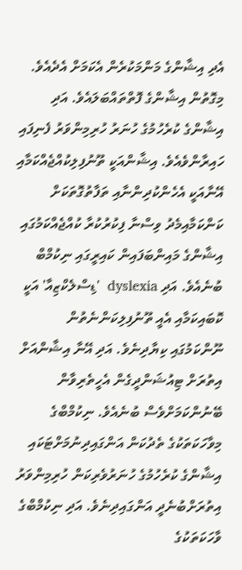އެދި އިޝާންގެ މަންމަކުރެން އެކަމަށް އެދެއެވެ. މިގޮތުން އިޝާންގެ ފޮތްތައްބަލައެވެ. އަދި އިޝާންގެ ކުރެހުމުގެ ހުނަރު ހުރިމިންވަރު ފެނިފައި ހައިރާންވެއެވެ. އިޝާންއަކީ ތޫނުފިލިކުއްޖެއްކަމާއި އޭނާއަކީ އެހެންކުދިންނާއި ތަފާތުގޮތަކަށް ކަންކަމާއިމެދު ވިސްނާ ފިކުރުކުރާ ކުއްޖެއްކަމުގައި އިޝާންގެ މައިންބަފައިން ކައިރީގައި ނިކުމްބް ބުނެއެވެ. އަދި dyslexia  'ޑިސްލެކްޒިއާ' އަކީ ކޮބައިކަމާއި އެއީ ތޫނުފިލިކަންނެތުން ނޫންކަމުގައި ކިޔާދިނެވެ. އަދި އޭނާ އިޝާންއަށް އިތުރަށް ޓިއުޝަންދީގެން އެހީތެރިވާން ބޭނުންކަމަށްވެސް ބުނެއެވެ. ނިކުމްބްގެ މިވާހަކަތަކުގެ ތެދުކަން އަންގައިދިނުމަށްޓަކައި އިޝާންގެ ކުރެހުމުގެ ހުނަރުވެރިކަން ހުރިމިންވަރު އިތުރަށްބުނެދީ އަންގައިދިނެވެ. އަދި ނިކުމްބްގެ ވާހަކަތަކުގެ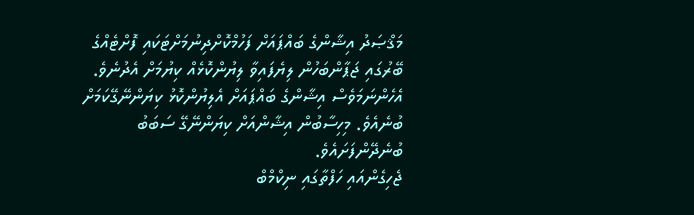މަޤްޞަދު އިޝާންގެ ބައްޕައަށް ފަހުމްކޮށްދިނުމަށްޓަކައި ފޮށްޓެއްގެ ބޭރުގައި ޖަޕާންބަހުން ލިޔެފައިވާ ލިޔުންކޮޅެއް ކިޔުމަށް އެދުނެވެ. އެހެންނަމަވެސް އިޝާންގެ ބައްޕައަށް އެލިޔުންކޮޅު ކިޔަންނޭގޭކަމަށް ބުނެއެވެ. މިހިސާބުން އިޝާންއަށް ކިޔަންނޭގޭ ސަބަބު ބުނެދޭންފަށައެވެ.
ޖެހިގެންއައި ހަފްތާގައި ނިކްމްބް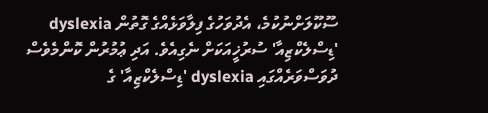ސޫކޫލަށްނުކުމެ، އެދުވަހުގެ ފިލާވަޅެއްގެ ގޮތުން dyslexia 'ޑިސްލެކްޒިއާ' ސުރުޚީއަކަށް ނެގިއެވެ. އަދި ޢުމުރުން ކޮންމެވެސް ދުވަސްވަރެއްގައި dyslexia 'ޑިސްލެކްޒިއާ' ގެ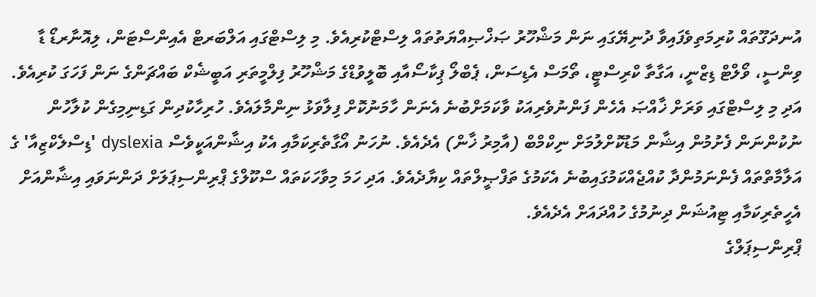އުނދަގޫތައް ކުރިމަތިވެފައިވާ ދުނިޔޭގައި ނަން މަޝްހޫރު ޞަޚްޞިއްޔަތުތައް ލިސްޓްކުރިއެވެ. މި ލިސްޓްގައި އަލްބަރޓް އެއިންސްޓަން، ލިއޮނާރޑޯ ޑާ ވިންސީ، ވޯލްޓް ޑިޒްނީ، އަގާތާ ކްރިސްޓީ، ތޯމަސް އެޑިސަން، ޕެބްލޯ ޕިކާސޯއާއި ބޮލީވުޑްގެ މަޝްހޫރު ފިލްމީތަރި އަބީޝެކް ބައްޗަންގެ ނަން ފަހަގަ ކުރިއެވެ. އަދި މި ލިސްޓްގައި ވަރަށް ޚާއްޞަ އެހެން ފަންނުވެރިއަކު ވާކަމަށްބުނެ އެނަން ހާމަނުކޮށް ފިލާވަޅު ނިންމާލައެވެ. ހުރިހާކުދިން ގަޑިނިމިގެން ކުލާހުން ނުކުންނަން ފެށުމުން އިޝާން މަޑުކޮށްލުމަށް ނިކްމްބް (އާމިރު ޚާން) އެދެއެވެ. ނުހަނު އޯގާތެރިކަމާއި އެކު އިޝާންއަކީވެސް dyslexia 'ޑިސްލެކްޒިއާ' ގެ އަލާމާތްތައް ފެންނަމުންދާ ކުއްޖެއްކަމުގައިބުނެ އެކަމުގެ ތަފްޞީލްތައް ކިޔާދެއެވެ. އަދި ހަމަ މިވާހަކަތައް ސްކޫލްގެ ޕްރިންސިޕަލަށް ދަންނަވައި އިޝާންއަށް އެހީތެރިކަމާއި ޓިއުޝަން ދިނުމުގެ ހުއްދައަށް އެދެއެވެ.
ޕްރިންސިޕަލްގެ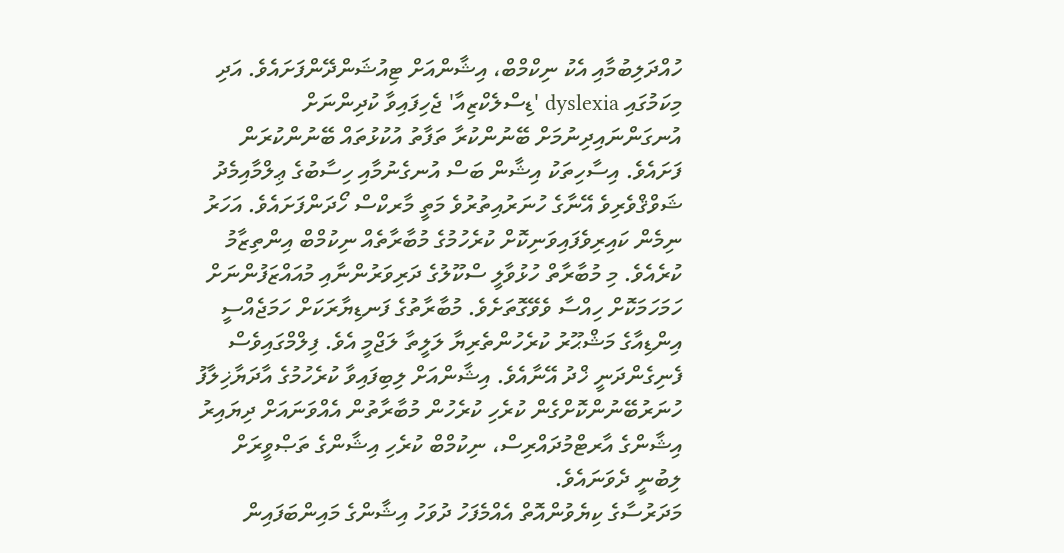ހުއްދަލިބުމާއި އެކު ނިކްމްބް، އިޝާންއަށް ޓިއުޝަންދޭންފަށައެވެ. އަދި މިކަމުގައި dyslexia 'ޑިސްލެކްޒިއާ' ޖެހިފައިވާ ކުދިންނަށް އުނގަންނައިދިނުމަށް ބޭނުންކުރާ ތަފާތު އުކުޅުތައް ބޭނުންކުރަން ފަށައެވެ. އިސާހިތަކު އިޝާން ބަސް އުނގެނުމާއި ހިސާބުގެ ޢިލްމާއިމެދު ޝަވްޤްވެރިވެ އޭނާގެ ހުނަރުއިތުރުވެ މަތީ މާރކްސް ހޯދަންފަށައެވެ. އަހަރު ނިމެން ކައިރިވެފައިވަނިކޮށް ކުރެހުމުގެ މުބާރާތެއް ނިކުމްބް އިންތިޒާމު ކުރެއެވެ. މި މުބާރާތް ހުޅުވާލީ ސްކޫލުގެ ދަރިވަރުންނާއި މުއައްޒަފުންނަށް ހަމަހަމަކޮށް ހިއްސާ ވެވޭގޮތަށެވެ. މުބާރާތުގެ ފަނޑިޔާރަކަށް ހަމަޖެއްސީ އިންޑިއާގެ މަޝްޙޫރު ކުރެހުންތެރިޔާ ލަލީތާ ލަޖްމީ އެވެ. ފިލްމްގައިވެސް ފެނިގެންދަނީ ޚްދު އޭނާއެވެ. އިޝާންއަށް ލިބިފައިވާ ކުރެހުމުގެ އާދަޔާޚިލާފު ހުނަރުބޭނުންކޮށްގެން ކުރެހި ކުރެހުން މުބާރާތުން އެއްވަނައަށް ދިޔައިރު އިޝާންގެ އާރޓްމުދައްރިސް، ނިކުމްބް ކުރެހި އިޝާންގެ ތަޞްވީރަށް ލިބުނީ ދެވަނައެވެ.
މަދަރުސާގެ ކިޔެވުންއޮތް އެއްމެފަހު ދުވަހު އިޝާންގެ މައިންބަފައިން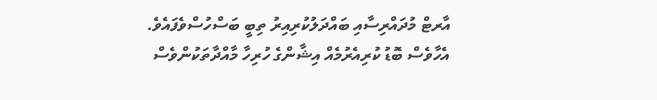އާރޓް މުދައްރިސާއި ބައްދަލުކުރިއިރު ތިބީ ބަސްހުސްވެފައެވެ. އެހާވެސް ބޮޑު ކުރިއެރުމެއް އިޝާންގެ ހުރިހާ މާއްދާތަކުންވެސް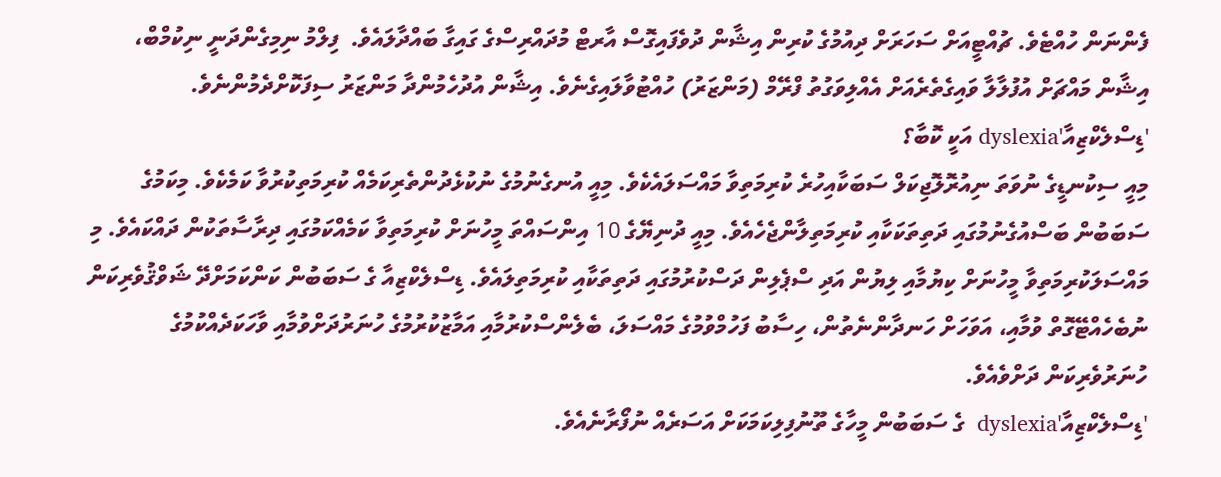ފެންނަން ހުއްޓެވެ. ޗުއްޓީއަށް ސަހަރަށް ދިއުމުގެ ކުރިން އިޝާން ދުވެފައިގޮސް އާރޓް މުދައްރިސްގެ ގައިގާ ބައްދާލައެވެ.  ފިލްމު ނިމިގެންދަނީ ނިކުމްބް، އިޝާން މައްޗަށް އުފުލާލާ ވައިގެތެރެއަށް އެއްލިވަގުތު ފްރޭމް (މަންޒަރު) ހުއްޓުވާލައިގެނެވެ. އިޝާން އުދުހެމުންދާ މަންޒަރު ސިފަކޮށްދެމުންނެވެ.
'ޑިސްލެކްޒިއާ'dyslexia އަކީ ކޮބާ؟
މިއީ ސިކުނޑީގެ ނުވަތަ ނިއުރޮލޮޖިކަލް ސަބަކާއިހުރެ ކުރިމަތިވާ މައްސަލައެކެވެ. މިއީ އުނގެނުމުގެ ނުކުޅެދުންތެރިކަމެއް ކުރިމަތިކުރުވާ ކަމެކެވެ. މިކަމުގެ ސަބަބުން ބަސްއުގެނުމުގައި ދަތިތަކަކާއި ކުރިމަތިލާންޖެހެއެވެ. މިއީ ދުނިޔޭގެ 10 އިންސައްތަ މީހުނަށް ކުރިމަތިވާ ކަމެއްކަމުގައި ދިރާސާތަކުން ދައްކައެވެ. މި މައްސަލަކުރިމަތިވާ މީހުނަށް ކިޔުމާއި ލިޔުން އަދި ސްޕެލިން ދަސްކުރުމުގައި ދަތިތަކާއި ކުރިމަތިލައެވެ. ޑިސްލެކްޒިއާ ގެ ސަބަބުން ކަންކަމަށްދޭ ޝަވްޤުވެރިކަން ނުބެހެއްޓޭގޮތް ވުމާއި، އަވަހަށް ހަނދާންނެތުން، ހިސާބު ފަހުމްވުމުގެ މައްސަލަ، ބެލެންސްކުރުމާއި އަމާޒުކުރުމުގެ ހުނަރުދަށްވުމާއި ވާހަކަދެއްކުމުގެ ހުނަރުވެރިކަން ދަށްވެއެވެ.
'ޑިސްލެކްޒިއާ'dyslexia  ގެ ސަބަބުން މީހާގެ ތޫނުފިލިކަމަކަށް އަސަރެއް ނުފޯރާނެއެވެ.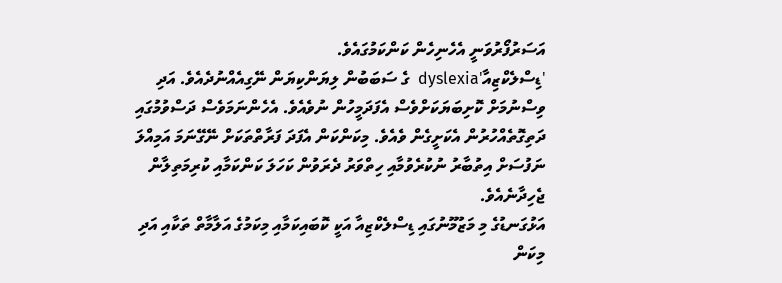އަސަރުފޯރުވަނީ އެހެނިހެން ކަންކަމުގައެވެ.
'ޑިސްލެކްޒިއާ'dyslexia  ގެ ސަބަބުން ލިޔަންކިޔަން ނޭގިއެއްނުދެއެވެ. އަދި ވިސްނުމަށް ކޮށިބަޔަކަށްވެސް އެފަދަމީހުން ނުވެއެވެ. އެހެންނަމަވެސް ދަސްވުމުގައި ދަތިގޮތެއްހުރުން އެކަށީގެން ވެއެވެ. މިކަންކަން އެފަދަ ފަރާތްތަކަށް ނޭގޭނަމަ އަމިއްލަ ނަފުސަށް އިތުބާރު ނުކުރެވުމާއި ހިތްވަރު ދެރަވުން ކަހަލަ ކަންކަމާއި ކުރިމަތިލާން ޖެހިދާނެއެވެ.
އަޅުގަނޑުގެ މި މަޒުމޫނުގައި ޑިސްލެކްޒިއާ އަކީ ކޮބައިކަމާއި މިކަމުގެ އަލާމާތް ތަކާއި އަދި މިކަން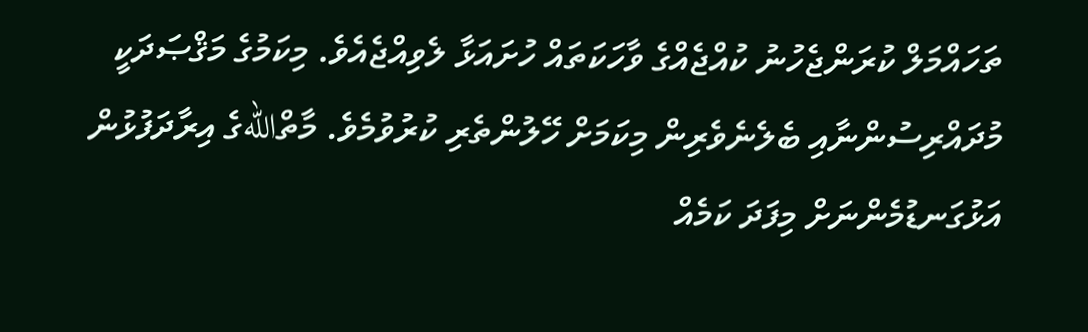ތަހައްމަލް ކުރަންޖެހުނު ކުއްޖެއްގެ ވާހަކަތައް ހުށައަޅާ ލެވިއްޖެއެވެ. މިކަމުގެ މަޤްޞަދަކީ މުދައްރިސުންނާއި ބެލެނެވެރިން މިކަމަށް ހޭލުންތެރި ކުރުވުމެވެ. މާތްاللهގެ އިރާދަފުޅުން އަޅުގަނޑުމެންނަށް މިފަދަ ކަމެއް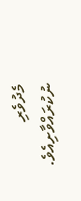މެދުވެރި ނުކުރައްވާށިއެވެ.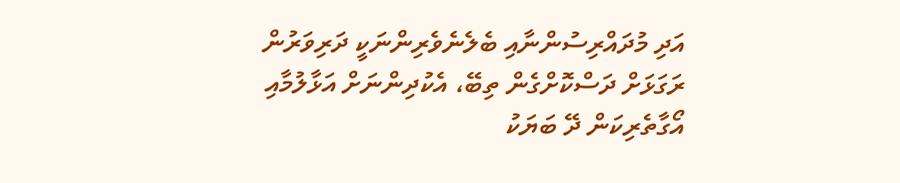އަދި މުދައްރިސުންނާއި ބެލެނެވެރިންނަކީ ދަރިވަރުން ރަގަޅަށް ދަސްކޮށްގެން ތިބޭ، އެކުދިންނަށް އަޅާލުމާއި އޯގާތެރިކަން ދޭ ބަޔަކު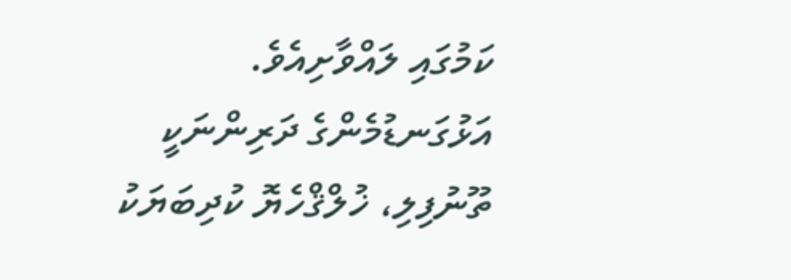ކަމުގައި ލައްވާށިއެވެ. އަޅުގަނޑުމެންގެ ދަރިންނަކީ ތޫނުފިލި، ޚުލްޤްހެޔޮ ކުދިބަޔަކު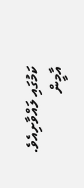ކަމުގައި ލައްވާށިއެވެ.
އާމީން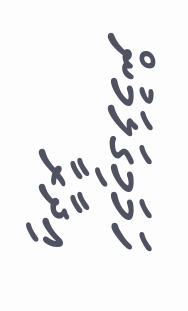ހަމަމިގަލަމުން
އިދާރާ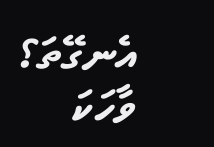އެނގޭތަ؟
ވާހަކަ